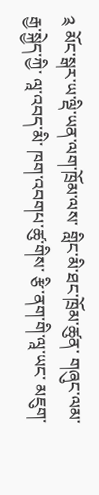༉ མོང་སྒར་ཡ་ལྡི་ཡན་ལག་ཁྲོམ་ལས་ གླིང་མི་ཐང་ཁྲོམ་ཚུན་ གཞུང་ལམ་རྒྱ་སྐྱེད་ཀྱི་ ལཱ་འབད་མི་ ཁག་འབགཔ་ཚུ་གིས་ རྩི་ནག་གི་ལཱ་ཡང་ མཇུག་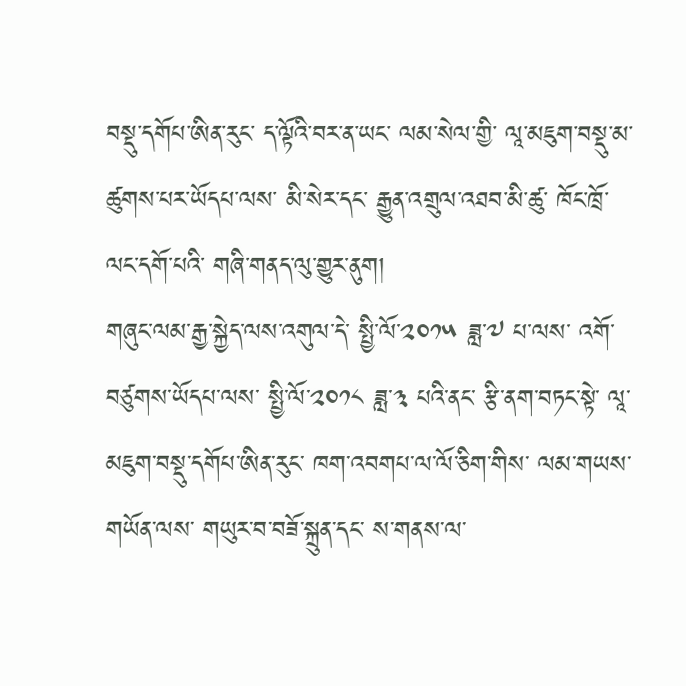བསྡུ་དགོཔ་ཨིན་རུང་ ད་ལྟོའི་བར་ན་ཡང་ ལམ་སེལ་གྱི་ ལཱ་མཇུག་བསྡུ་མ་ཚུགས་པར་ཡོདཔ་ལས་ མི་སེར་དང་ རྒྱུན་འགྲུལ་འཐབ་མི་ཚུ་ ཁོང་ཁྲོ་ལང་དགོ་པའི་ གཞི་གནད་ལུ་གྱུར་ནུག།
གཞུང་ལམ་རྒྱ་སྐྱེད་ལས་འགུལ་དེ་ སྤྱི་ལོ་༢༠༡༥ ཟླ་༧ པ་ལས་ འགོ་བཙུགས་ཡོདཔ་ལས་ སྤྱི་ལོ་༢༠༡༨ ཟླ་༣ པའི་ནང་ རྩི་ནག་བཏང་སྟེ་ ལཱ་མཇུག་བསྡུ་དགོཔ་ཨིན་རུང་ ཁག་འབགཔ་ལ་ལོ་ཅིག་གིས་ ལམ་གཡས་གཡོན་ལས་ གཡུར་བ་བཟོ་སྐྲུན་དང་ ས་གནས་ལ་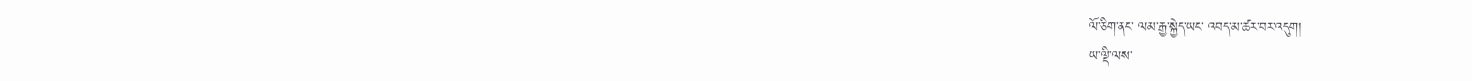ལོ་ཅིག་ནང་ ལམ་རྒྱ་སྐྱེད་ཡང་ འབད་མ་ཚར་བར་འདུག།
ཡ་ལྡི་ལས་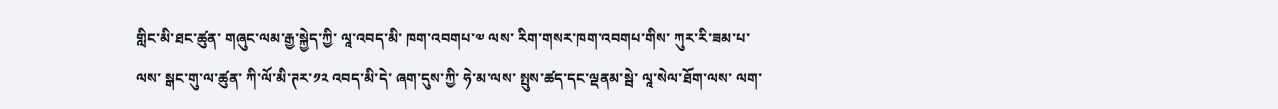གླིང་མི་ཐང་ཚུན་ གཞུང་ལམ་རྒྱ་སྐྱེད་ཀྱི་ ལཱ་འབད་མི་ ཁག་འབགཔ་༧ ལས་ རིག་གསར་ཁག་འབགཔ་གིས་ ཀུར་རི་ཟམ་པ་ལས་ སྒང་གུ་ལ་ཚུན་ ཀི་ལོ་མི་ཊར་༡༢ འབད་མི་དེ་ ཞག་དུས་ཀྱི་ ཧེ་མ་ལས་ སྤུས་ཚད་དང་ལྡནམ་སྦེ་ ལཱ་སེལ་ཐོག་ལས་ ལག་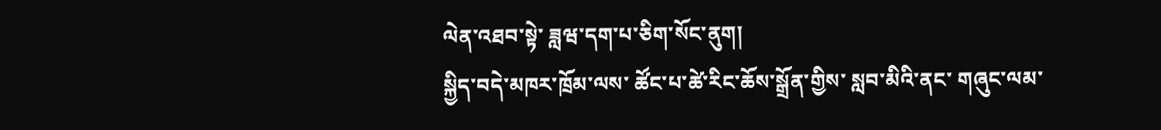ལེན་འཐབ་སྟེ་ ཟླཝ་དག་པ་ཅིག་སོང་ནུག།
སྐྱིད་བདེ་མཁར་ཁྲོམ་ལས་ ཚོང་པ་ཚེ་རིང་ཆོས་སྒྲོན་གྱིས་ སླབ་མིའི་ནང་ གཞུང་ལམ་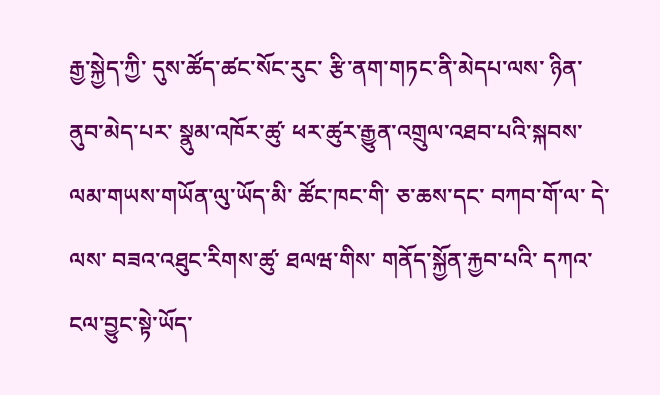རྒྱ་སྐྱེད་ཀྱི་ དུས་ཚོད་ཚང་སོང་རུང་ རྩི་ནག་གཏང་ནི་མེདཔ་ལས་ ཉིན་ནུབ་མེད་པར་ སྣུམ་འཁོར་ཚུ་ ཕར་ཚུར་རྒྱུན་འགྲུལ་འཐབ་པའི་སྐབས་ ལམ་གཡས་གཡོན་ལུ་ཡོད་མི་ ཚོང་ཁང་གི་ ཅ་ཆས་དང་ བཀབ་གོ་ལ་ དེ་ལས་ བཟའ་འཐུང་རིགས་ཚུ་ ཐལཝ་གིས་ གནོད་སྐྱོན་རྐྱབ་པའི་ དཀའ་ངལ་བྱུང་སྟེ་ཡོད་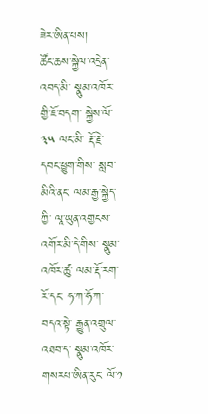ཟེར་ཨིན་པས།
ཚོང་ཆས་སྐྱེལ་འདྲེན་འབད་མི་ སྣུམ་འཁོར་གྱི་ཇོ་བདག་ སྐྱེས་ལོ་༣༥ ལང་མི་ རྡོ་རྗེ་དབང་ཕྱུག་གིས་ སླབ་མིའི་ནང་ ལམ་རྒྱ་སྐྱེད་ཀྱི་ ལཱ་ཡུན་འགྱངས་ འགོར་མི་དེ་གིས་ སྣུམ་འཁོར་ཚུ་ ལམ་རྡོ་རག་རོ་དང་ ཧ་ཀ་ཧོ་ཀ་བདའ་སྟེ་ རྒྱུན་འགྲུལ་འཐབ་ད་ སྣུམ་འཁོར་གསརཔ་ཨིན་རུང་ ལོ་༡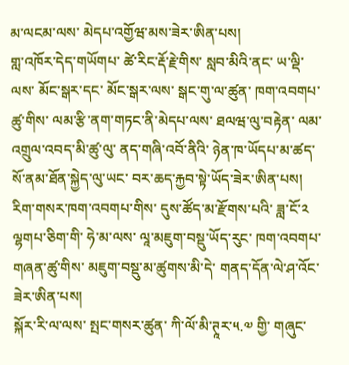མ་ལངམ་ལས་ མེདཔ་འགྱོཝ་མས་ཟེར་ཨིན་པས།
གླ་འཁོར་དེད་གཡོགཔ་ ཚེ་རིང་རྡོ་རྗེ་གིས་ སླབ་མིའི་ནང་ ཡ་ལྡི་ལས་ མོང་སྒར་དང་ མོང་སྒར་ལས་ སྒང་གུ་ལ་ཚུན་ ཁག་འབགཔ་ཚུ་གིས་ ལམ་རྩི་ནག་གཏང་ནི་མེདཔ་ལས་ ཐལཝ་ལུ་བརྟེན་ ལམ་འགྲུལ་འབད་མི་ཚུ་ལུ་ ནད་གཞི་འབོ་ནིའི་ ཉེན་ཁ་ཡོདཔ་མ་ཚད་ སོ་ནམ་ཐོན་སྐྱེད་ལུ་ཡང་ བར་ཆད་རྐྱབ་སྟེ་ཡོད་ཟེར་ཨིན་པས།
རིག་གསར་ཁག་འབགཔ་གིས་ དུས་ཚོད་མ་རྫོགས་པའི་ ཟླ་ངོ་༢ ལྷགཔ་ཅིག་གི་ ཧེ་མ་ལས་ ལཱ་མཇུག་བསྡུ་ཡོད་རུང་ ཁག་འབགཔ་གཞན་ཚུ་གིས་ མཇུག་བསྡུ་མ་ཚུགས་མི་དེ་ གནད་དོན་ལེ་ཤ་འོང་ཟེར་ཨིན་པས།
སྐོར་རི་ལ་ལས་ སྤང་གསར་ཚུན་ ཀི་ལོ་མི་ཊཱར་༥.༧ གྱི་ གཞུང་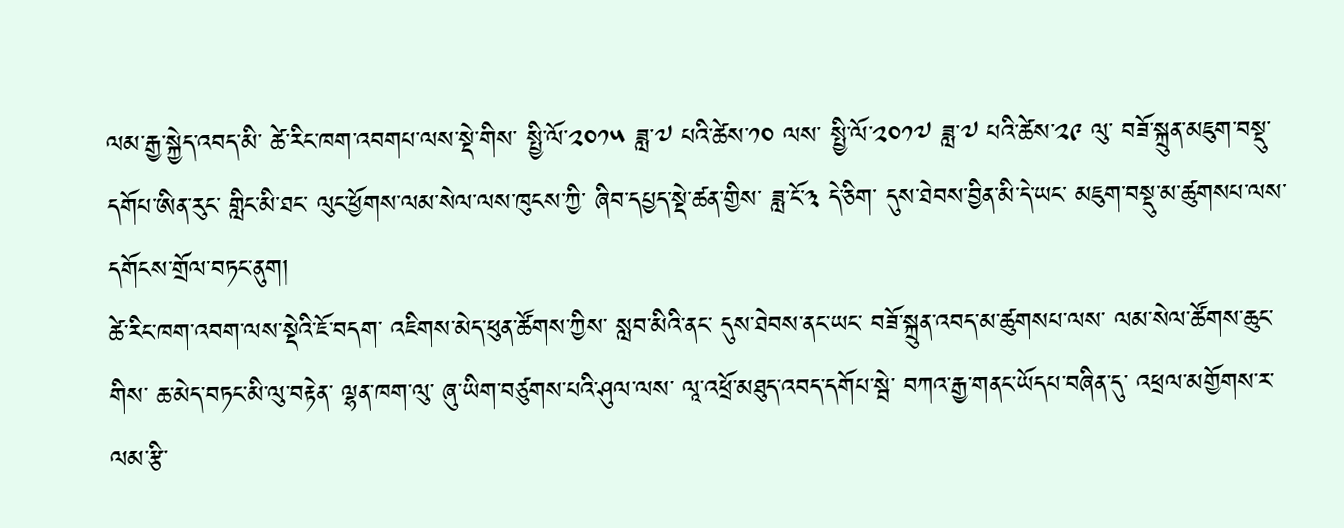ལམ་རྒྱ་སྐྱེད་འབད་མི་ ཚེ་རིང་ཁག་འབགཔ་ལས་སྡེ་གིས་ སྤྱི་ལོ་༢༠༡༥ ཟླ་༧ པའི་ཚེས་༡༠ ལས་ སྤྱི་ལོ་༢༠༡༧ ཟླ་༧ པའི་ཚེས་༢༩ ལུ་ བཟོ་སྐྲུན་མཇུག་བསྡུ་དགོཔ་ཨིན་རུང་ གླིང་མི་ཐང་ ལུང་ཕྱོགས་ལམ་སེལ་ལས་ཁུངས་ཀྱི་ ཞིབ་དཔྱད་སྡེ་ཚན་གྱིས་ ཟླ་ངོ་༣ དེ་ཅིག་ དུས་ཐེབས་བྱིན་མི་དེ་ཡང་ མཇུག་བསྡུ་མ་ཚུགསཔ་ལས་ དགོངས་གྲོལ་བཏང་ནུག།
ཚེ་རིང་ཁག་འབག་ལས་སྡེའི་ཇོ་བདག་ འཇིགས་མེད་ཕུན་ཚོགས་ཀྱིས་ སླབ་མིའི་ནང་ དུས་ཐེབས་ནང་ཡང་ བཟོ་སྐྲུན་འབད་མ་ཚུགསཔ་ལས་ ལམ་སེལ་ཚོགས་ཆུང་གིས་ ཆ་མེད་བཏང་མི་ལུ་བརྟེན་ ལྷན་ཁག་ལུ་ ཞུ་ཡིག་བཙུགས་པའི་ཤུལ་ལས་ ལཱ་འཕྲོ་མཐུད་འབད་དགོཔ་སྦེ་ བཀའ་རྒྱ་གནང་ཡོདཔ་བཞིན་དུ་ འཕྲལ་མགྱོགས་ར་ ལམ་རྩི་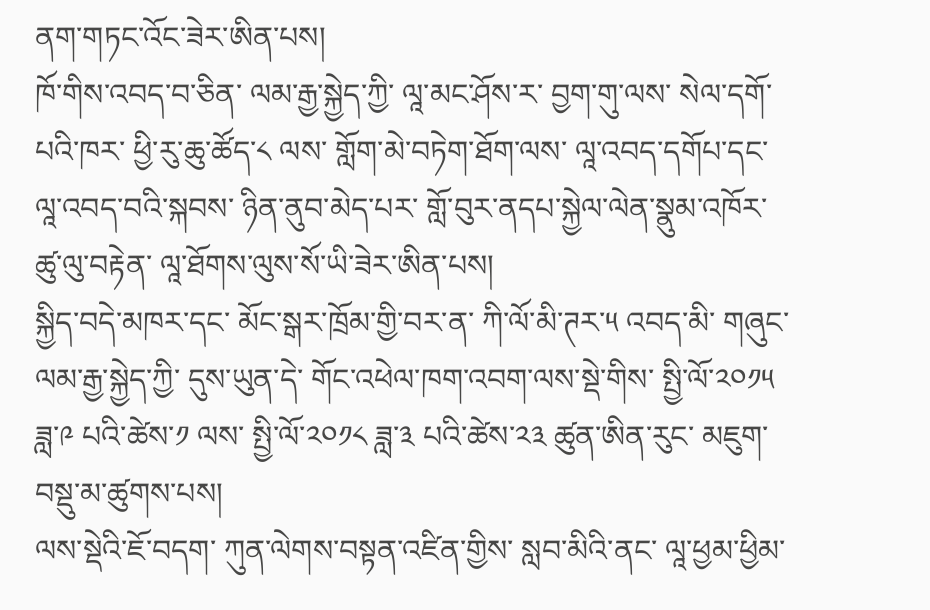ནག་གཏང་འོང་ཟེར་ཨིན་པས།
ཁོ་གིས་འབད་བ་ཅིན་ ལམ་རྒྱ་སྐྱེད་ཀྱི་ ལཱ་མང་ཤོས་ར་ བྱག་གུ་ལས་ སེལ་དགོ་པའི་ཁར་ ཕྱི་རུ་ཆུ་ཚོད་༨ ལས་ གློག་མེ་བཏེག་ཐོག་ལས་ ལཱ་འབད་དགོཔ་དང་ ལཱ་འབད་བའི་སྐབས་ ཉིན་ནུབ་མེད་པར་ གློ་བུར་ནདཔ་སྐྱེལ་ལེན་སྣུམ་འཁོར་ཚུ་ལུ་བརྟེན་ ལཱ་ཐོགས་ལུས་སོ་ཡི་ཟེར་ཨིན་པས།
སྐྱིད་བདེ་མཁར་དང་ མོང་སྒར་ཁྲོམ་གྱི་བར་ན་ ཀི་ལོ་མི་ཊར་༥ འབད་མི་ གཞུང་ལམ་རྒྱ་སྐྱེད་ཀྱི་ དུས་ཡུན་དེ་ གོང་འཕེལ་ཁག་འབག་ལས་སྡེ་གིས་ སྤྱི་ལོ་༢༠༡༥ ཟླ་༩ པའི་ཚེས་༡ ལས་ སྤྱི་ལོ་༢༠༡༨ ཟླ་༣ པའི་ཚེས་༢༣ ཚུན་ཨིན་རུང་ མཇུག་བསྡུ་མ་ཚུགས་པས།
ལས་སྡེའི་ཇོ་བདག་ ཀུན་ལེགས་བསྟན་འཛིན་གྱིས་ སླབ་མིའི་ནང་ ལཱ་ཕྱམ་ཕྱིམ་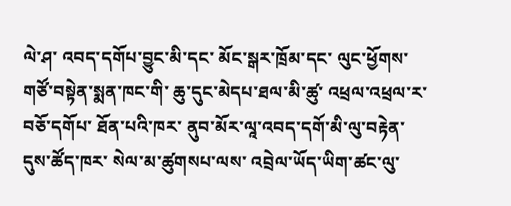ལེ་ཤ་ འབད་དགོཔ་བྱུང་མི་དང་ མོང་སྒར་ཁྲོམ་དང་ ལུང་ཕྱོགས་གཙོ་བསྟེན་སྨན་ཁང་གི་ ཆུ་དུང་མེདཔ་ཐལ་མི་ཚུ་ འཕྲལ་འཕྲལ་ར་བཅོ་དགོཔ་ ཐོན་པའི་ཁར་ ནུབ་མོར་ལཱ་འབད་དགོ་མི་ལུ་བརྟེན་ དུས་ཚོད་ཁར་ སེལ་མ་ཚུགསཔ་ལས་ འབྲེལ་ཡོད་ཡིག་ཚང་ལུ་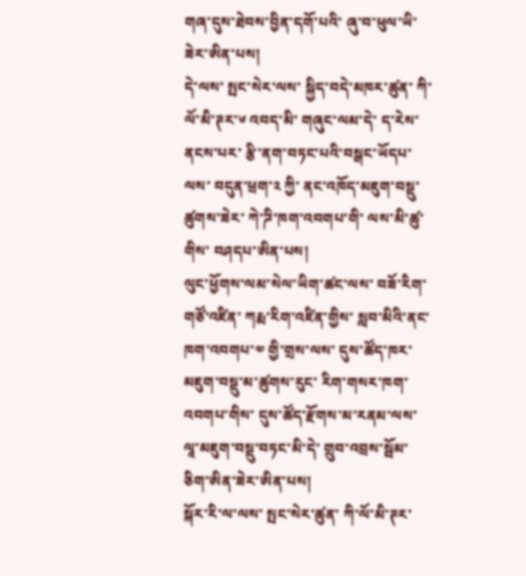གཞ་དུས་ཐེབས་བྱིན་དགོ་པའི་ ཞུ་བ་ཕུལ་ཡི་ཟེར་ཨིན་པས།
དེ་ལས་ སྤང་སེར་ལས་ སྐྱིད་བདེ་མཁར་ཚུན་ ཀི་ལོ་མི་ཊར་༦ འབད་མི་ གཞུང་ལམ་དེ་ ད་རེས་ནངས་པར་ རྩི་ནག་བཏང་པའི་བསྒང་ཡོདཔ་ལས་ བདུན་ཕྲག་༢ ཀྱི་ ནང་འཁོད་མཇུག་བསྡུ་ཚུགས་ཟེར་ ཀེ་ཌི་ཁག་འབགཔ་གི་ ལས་མི་ཚུ་གིས་ བཤདཔ་ཨིན་པས།
ལུང་ཕྱོགས་ལམ་སེལ་ཡིག་ཚང་ལས་ བཟོ་རིག་གཙོ་འཛིན་ ཀརྨ་རིག་འཛིན་གྱིས་ སླབ་མིའི་ནང་ ཁག་འབགཔ་༧ གྱི་གྲས་ལས་ དུས་ཚོད་ཁར་ མཇུག་བསྡུ་མ་ཚུགས་རུང་ རིག་གསར་ཁག་འབགཔ་གིས་ དུས་ཚོད་རྫོགས་མ་རནམ་ལས་ ལཱ་མཇུག་བསྡུ་བཏང་མི་དེ་ གྲུབ་འབྲས་སྦོམ་ཅིག་ཨིན་ཟེར་ཨིན་པས།
སྐོར་རི་ལ་ལས་ སྤང་སེར་ཚུན་ ཀི་ལོ་མི་ཊར་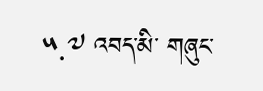༥.༧ འབད་མི་ གཞུང་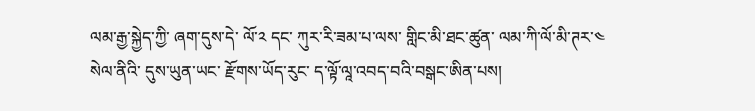ལམ་རྒྱ་སྐྱེད་ཀྱི་ ཞག་དུས་དེ་ ལོ་༢ དང་ ཀུར་རི་ཟམ་པ་ལས་ གླིང་མི་ཐང་ཚུན་ ལམ་ཀི་ལོ་མི་ཊར་༤ སེལ་ནིའི་ དུས་ཡུན་ཡང་ རྫོགས་ཡོད་རུང་ ད་ལྟོ་ལཱ་འབད་བའི་བསྒང་ཨིན་པས།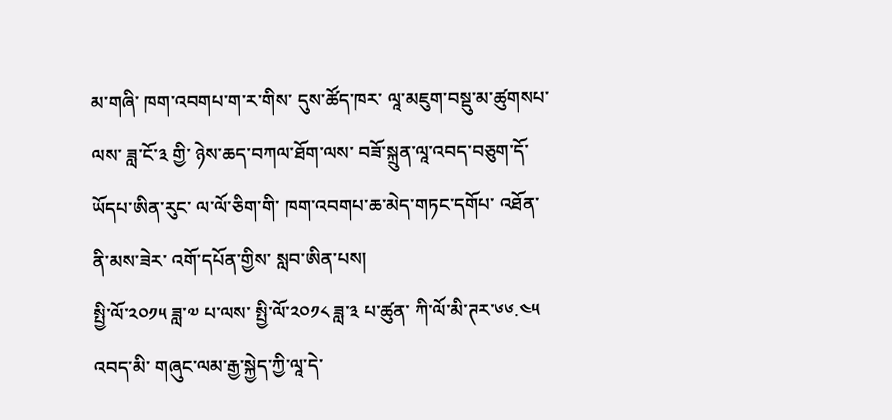མ་གཞི་ ཁག་འབགཔ་ག་ར་གིས་ དུས་ཚོད་ཁར་ ལཱ་མཇུག་བསྡུ་མ་ཚུགསཔ་ལས་ ཟླ་ངོ་༣ གྱི་ ཉེས་ཆད་བཀལ་ཐོག་ལས་ བཟོ་སྐྲུན་ལཱ་འབད་བཅུག་དོ་ཡོདཔ་ཨིན་རུང་ ལ་ལོ་ཅིག་གི་ ཁག་འབགཔ་ཆ་མེད་གཏང་དགོཔ་ འཐོན་ནི་མས་ཟེར་ འགོ་དཔོན་གྱིས་ སླབ་ཨིན་པས།
སྤྱི་ལོ་༢༠༡༥ ཟླ་༧ པ་ལས་ སྤྱི་ལོ་༢༠༡༨ ཟླ་༣ པ་ཚུན་ ཀི་ལོ་མི་ཊར་༦༦.༤༥ འབད་མི་ གཞུང་ལམ་རྒྱ་སྐྱེད་ཀྱི་ལཱ་དེ་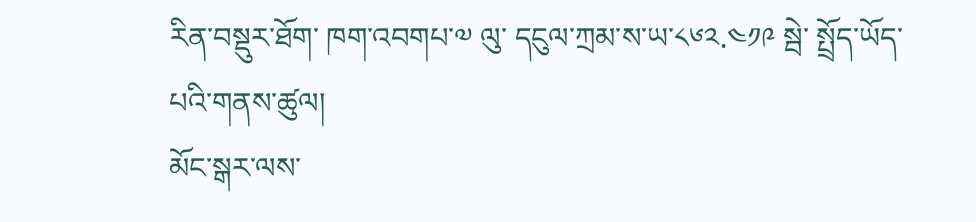རིན་བསྡུར་ཐོག་ ཁག་འབགཔ་༧ ལུ་ དངུལ་ཀྲམ་ས་ཡ་༨༦༢.༤༡༩ སྦེ་ སྤྲོད་ཡོད་པའི་གནས་ཚུལ།
མོང་སྒར་ལས་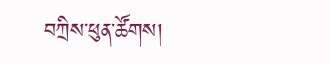བཀྲིས་ཕུན་ཚོགས།